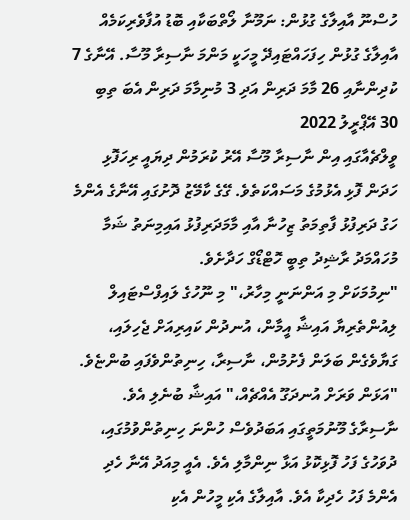ހުސްނޫ އާއިލާގެ ގުޅުން: ނަމޫނާ ލޯތްބަކާއި ބޮޑު އުފާވެރިކަމެއް
އާއިލާގެ ގުޅުން ހިފަހައްޓައިދޭ މީހަކީ މަންމަ ނާސިރާ މޫސާ. އޭނާގެ 7 ކުދިންނާއި 26 މާމަ ދަރިން އަދި 3 މުނިމާމަ ދަރިން އެބަ ތިބި
30 އޭޕްރީލު 2022
ވީލްޗެއާގައި އިން ނާސިރާ މޫސާ އޭރު ކުރަމުން ދިޔައީ ރިހަފޮޅި ހަދަން ފޮޅި އެޅުމުގެ މަސައްކަތެވެ. ގޭގެ ކާމޭޒު ދޮށުގައި އޭނާގެ އެންމެ ހަގު ދަރިފުޅު ފާތިމަތު ޒިހުނާ އާއި މާމަދަރިފުޅު އައިމިނަތު ޝަމާ މުހައްމަދު ރާޝިދު ތިބީ ހޮޓްޑޯގް ހަދާށެވެ.
"ނިމުމަކަށް މި އަންނަނީ މިހާރު،" މި ނޫހުގެ ލައިފްސްޓައިލް ލިއުންތެރިޔާ އައިޝާ އީމާން، އުނދުން ކައިރިއަށް ޖެހިލައި، ގަޔާވެގެން ބަލަން ފެށުމުން، ނާސިރާ، ހިނިތުންވެފައި ބުންޏެވެ.
"އަޅަން ވަރަށް އުނދަގޫ އެއްޗެއް،" އައިޝާ ބުނެލި އެވެ.
ނާސިރާގެ މޫނުމަތީގައި އަބަދުވެސް ހުންނަ ހިނިތުންވުމުގައި، ދުވަހުގެ ފަހު ފޮޅިކޮޅު އަޅާ ނިންމާލި އެވެ. އެއީ މިއަދު އޭނާ ހެދި އެންމެ ފަހު ހެދިކާ އެވެ. އާއިލާގެ އެކި މީހުން އެކި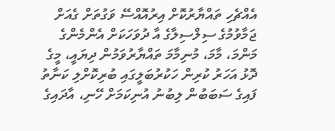އެއްޗެހި ތައްޔާރުކޮށް އިރުއޮއްސޭ ވަގުތަށް ގެއަށް ޖަމާވުމުގެ ސިލްސިލާގެ އާ ދުވަހަކަށް އެންމެންގެ މަންމަ، މާމަ، މުނިމާމަ ތައްޔާރުވަމުން ދިޔައީ، މީގެ ދޮޅު އަހަރު ކުރިން ހަކުރުބަލީގައި ބުރިކޮށްލި ކަނާތު ފައިގެ ސަބަބުން ލިބުނު އުނިކަމަށް ހޭނި، އާދައިގެ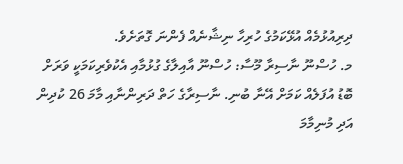ދިރިއުޅުމެއް އުޅޭކަމުގެ ހުރިހާ ނިޝާނެއް ފެންނަ ގޮތަށެވެ.
މ. ހުސްނޫ ނާސިރާ މޫސާ: ހުސްނޫ އާއިލާގެ ގުޅުމާއި އެކުވެރިކަމަކީ ވަރަށް ބޮޑު އުފަލެއް ކަމަށް އޭނާ ބުނި. ނާސިރާގެ ހަތް ދަރިންނާއި މާމަ 26 ކުދިން އަދި މުނިމާމަ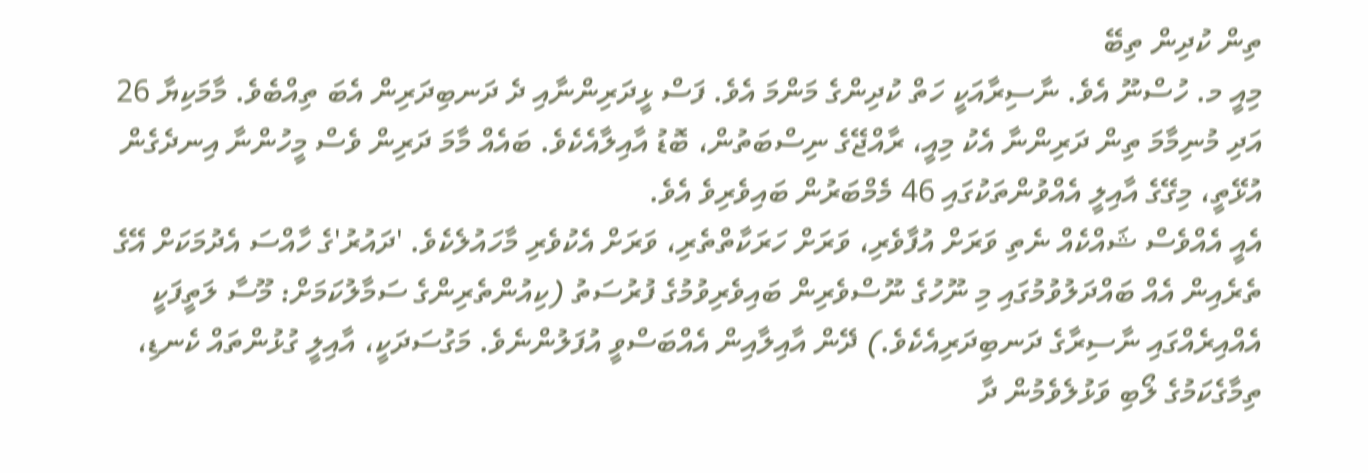ތިން ކުދިން ތިބޭ
މިއީ މ. ހުސްނޫ އެވެ. ނާސިރާއަކީ ހަތް ކުދިންގެ މަންމަ އެވެ. ފަސް ޅީދަރިންނާއި ދެ ދަނބިދަރިން އެބަ ތިއްބެވެ. މާމަކިޔާ 26 އަދި މުނިމާމަ ތިން ދަރިންނާ އެކު މިއީ، ރާއްޖޭގެ ނިސްބަތުން، ބޮޑު އާއިލާއެކެވެ. ބައެއް މާމަ ދަރިން ވެސް މީހުންނާ އިނދެގެން އުޅޭތީ، މިގޭގެ އާއިލީ އެއްވުންތަކުގައި 46 މެމްބަރުން ބައިވެރިވެ އެވެ.
އެއީ އެއްވެސް ޝައްކެއް ނެތި ވަރަށް އުފާވެރި، ވަރަށް ހަރަކާތްތެރި، ވަރަށް އެކުވެރި މާހައުލެކެވެ. 'ދައުރު'ގެ ހާއްސަ އެދުމަކަށް އޭގެ ތެރެއިން އެއް ބައްދަލުވުމުގައި މި ނޫހުގެ ނޫސްވެރިން ބައިވެރިވުމުގެ ފުރުސަތު (ކިއުންތެރިންގެ ސަމާލުކަމަށް: މޫސާ ލަތީފަކީ އެއްއިރެއްގައި ނާސިރާގެ ދަނބިދަރިއެކެވެ.) ދޭން އާއިލާއިން އެއްބަސްވީ އުފަލުންނެވެ. މަގުސަދަކީ، އާއިލީ ގުޅުންތައް ކެނޑި، ތިމާގެކަމުގެ ލޯބި ވަޅުލެވެމުން ދާ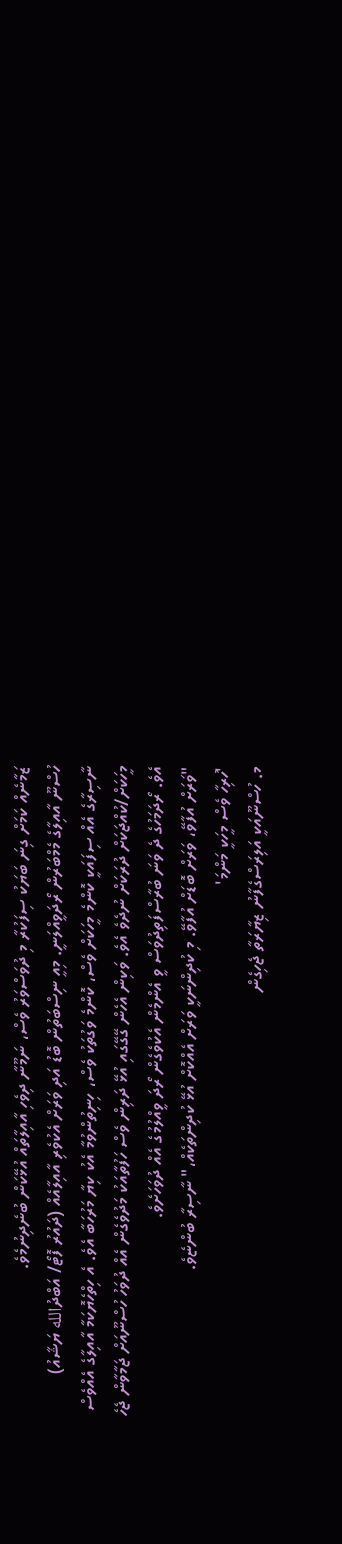ޒަމާނެއް ކަމަށް ގިނަ ބަޔަކު ސިފަކުރާ މި ދުވަސްވަރު ވެސް، ނަމޫނާ ދިވެހި އާއިލާތައް އުޅޭކަން ބުނެދިނުމެވެ.
ހުސްނޫ އާއިލާގެ މެމްބަރުން ރޯދަވީއްލަނީ. މިއީ ނިސްބަތުން ބޮޑު އަދި ވަރަށް އެކުވެރި އާއިލާއެއް (ދައުރު ފޮޓޯ/ އަބްދުالله ޔަޝާއު)
ނާސިރާގެ އެއް ސިފައަކީ ކޮންމެ މީހަކަށް ވެސް، ކޮންމެ ވަގުތަކު ވެސް، ހިނިތުންވުމާ އެކު ކިޔާ މަރުހަބާ އެވެ. އެ ހިތްހެޔޮކަމާ އާއިލާގެ އެއްވެސް މީހަކަށް/ކުއްޖަކަށް ދުރަކަށް ނުދެވެ އެވެ. ވަކިން އެހެން ގޭގޭގައި އުޅޭ ދަރިން ވެސް ހަފުތާއަކު މަދުވެގެން އެއް ދުވަހު ހުސްނޫއަށް ޖަމާވާން ޖެހެ އެވެ. ރޯދަމަހުގެ ދެ ވަނަ ބުރާސްފަތިދުވަސް ވީ އެންމެން އެކުވެގެން ރޯދަ ވީއްލުމުގެ އެއް ދުވަހަށެވެ.
"ވަރަށް އުފާވޭ، ވަރަށް ބޮޑަށް އުފާވޭ. މި ކުދިންނަކީ ވަރަށް އެއްކޮށް އުޅޭ ކުދިންތަކެއް،" ނާސިރާ ބުންޏެވެ.
'ހުރިހާ ވެސް މީހަކީ މަންމަ'
މ. ހުސްނޫއަކީ އަލިރަސްގެފާނު ޒިޔާރަތާ ޖެހިގެން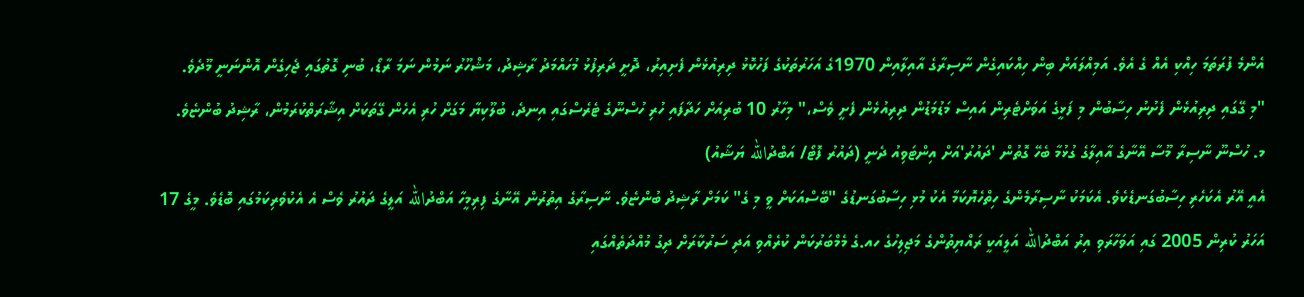އެންމެ ފުރަތަމަ ހިއްކި އެއް ގެ އެވެ. އަމިއްލައަށް ބިން ހިއްކައިގެން ނާސިރާގެ އާއިލާއިން 1970ގެ އަހަރުތަކުގެ ފަހުކޮޅު ދިރިއުޅެން ފެށިއިރު، ދޮށީ ދަރިފުޅު މުހައްމަދު ރާޝިދު، މަޝްހޫރު ނަމުން ނަމަ ރާޑޯ، ބުނި ގޮތުގައި ޖެހިގެން އޮންނަނީ މޫދެވެ.
"މި ގޭގައި ދިރިއުޅެން ފެށުނު ހިސާބުން މި ފަޅީގެ އަވަށްޓެރިން އައިސް މަޑުމަޑުން ދިރިއުޅެން ފެށީ ވެސް،" މިހާރު 10 ބުރިއަށް ހަދާފައި ހުރި ހުސްނޫގެ ޓެރެސްގައި އިނދެ، ބުލޫކިޔާ މަގަށް ހުރި އެހެން ގޭތަކަށް އިޝާރަތްކުރަމުން، ރާޝިދު ބުންޏެވެ.
މ. ހުސްނޫ ނާސިރާ މޫސާ އޭނާގެ އާއިލާގެ ގުޅުމާ ބެހޭ ގޮތުން 'ދައުރު'އަށް އިންޓަވިއު ދެނީ (ދައުރު ފޮޓޯ/ އަބްދުالله ޔަޝާއު)
އެއީ އޭރު އެކަހެރި ހިސާބުގަނޑެކެވެ. އެކަމަކު ނާސިރާމެންގެ ހިތްހެޔޮކަމާ އެކު މުޅި ހިސާބުގަނޑުގެ "ބޭސްއަކަށް ވީ މި ގެ" ކަމަށް ރާޝިދު ބުންޏެވެ. ނާސިރާގެ އިތުރުން އޭނާގެ ފިރިމީހާ އަބްދުالله އަލީގެ ދައުރު ވެސް އެ އެކުވެރިކަމުގައި ބޮޑެވެ. މީގެ 17 އަހަރު ކުރިން 2005 ގައި އަވަހާރަވި އިރު އަބްދުالله އަލީއަކީ ރައްޔިތުންގެ މަޖިލިހުގެ ހއ.ގެ މެމްބަރުކަން ކުރެއްވި އަދި ސަރުކާރަށް ދިގު މުއްދަތެއްގައި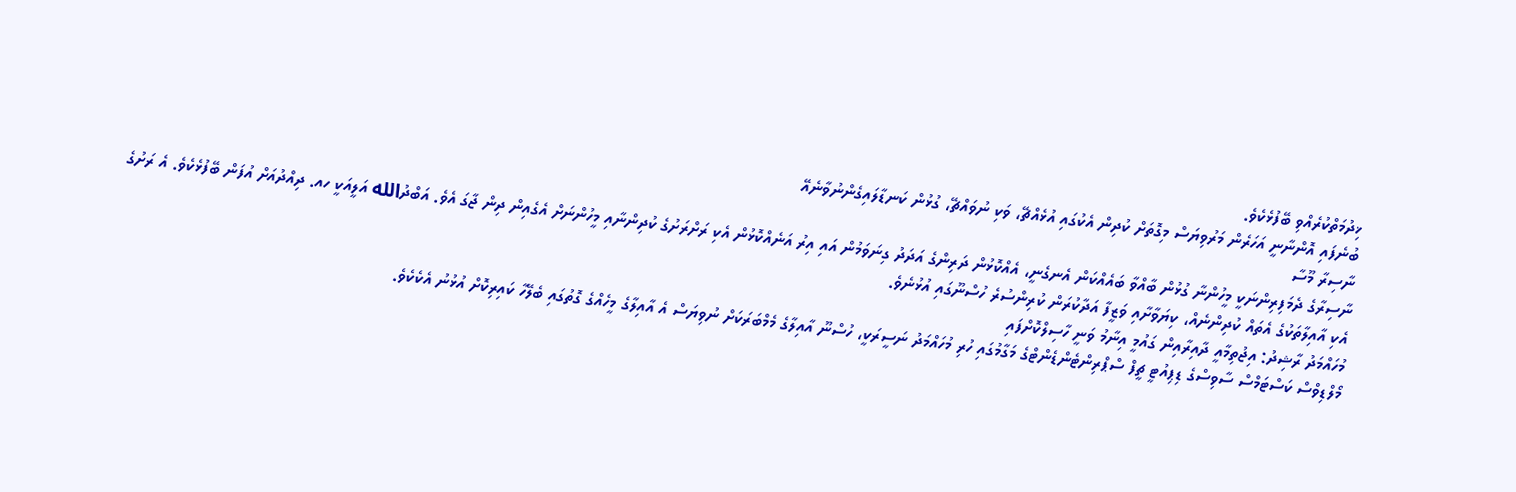ޚިދުމަތްކުރެއްވި ބޭފުޅެކެވެ.
ބުނެފައި އޮންނާނީ އަހަރެން މަރުވިޔަސް މިގޮތަށް ކުދިން އެކުގައި އުޅެއްޗޭ، ވަކި ނުވައްޗޭ، ގުޅުން ކަނޑާލައިގެންނުވާނެއޭ
ނާސިރާ މޫސާ
ނާސިރާގެ ދެމަފިރިންނަކީ މީހުންނާ ގުޅުން ބާއްވާ ބައެއްކަން އެނގެނީ، އެއްކޮޅުން ދަރިންގެ އަދަދު ގިނަވަމުން އައި އިރު އަނެއްކޮޅުން އެކި ރަށްރަށުގެ ކުދިންނާއި މީހުންނަށް އެގެއިން ދިން ޖާގަ އެވެ. އަބްދުالله އަލީއަކީ ހއ. ދިއްދުއަށް އުފަން ބޭފުޅެކެވެ. އެ ރަށުގެ އެކި އާއިލާތަކުގެ އެތައް ކުދިންނެއް، ކިޔަވާށާއި ވަޒީފާ އަދާކުރަން ކުރިންސުރެ ހުސްނޫގައި އުޅުނެވެ.
މުހައްމަދު ރާޝިދު: އިޖުތިމާއީ ދާއިރާއިން ގައުމީ އިނާމު ވަނީ ހާސިލްކޮށްފައި
މޯލްޑިވްސް ކަސްޓަމްސް ސާވިސްގެ ޑިޕިއުޓީ ޗީފް ސްޕްރިންޓެންޑެންޓްގެ މަގާމުގައި ހުރި މުހައްމަދު ނަސީރަކީ، ހުސްނޫ އާއިލާގެ މެމްބަރަކަށް ނުވިޔަސް އެ އާއިލާގެ މީހެއްގެ ގޮތުގައި ބެލޭހާ ކައިރިކޮށް އުޅުނު އެކެކެވެ.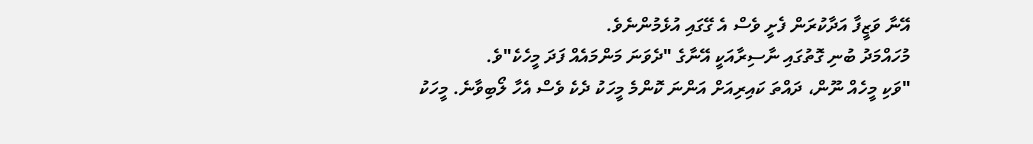އޭނާ ވަޒީފާ އަދާކުރަން ފެށީ ވެސް އެ ގޭގައި އުޅެމުންނެވެ.
މުހައްމަދު ބުނި ގޮތުގައި ނާސިރާއަކީ އޭނާގެ "ދެވަނަ މަންމައެއް ފަދަ މީހެކެ"ވެ.
"ވަކި މީހެއް ނޫން، ދައްތަ ކައިރިއަށް އަންނަ ކޮންމެ މީހަކު ދެކެ ވެސް އެހާ ލޯބިވާނެ. މީހަކު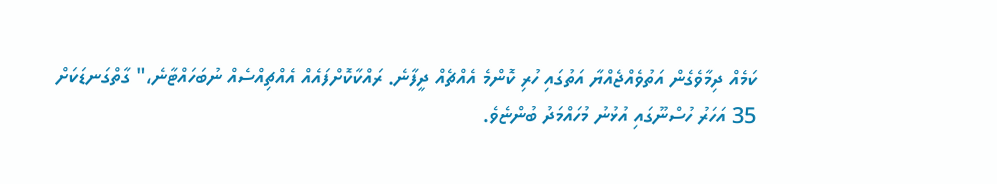ކަމެއް ދިމާވެގެން އަތުވެއްޖެއްޔާ އަތުގައި ހުރި ކޮންމެ އެއްޗެއް ދީފާނެ. ރައްކާކޮށްފައެއް އެއްޗިއްސެއް ނުބަހައްޓާނެ،" ގާތްގަނޑަކަށް 35 އަހަރު ހުސްނޫގައި އުޅުނު މުހައްމަދު ބުންޏެވެ.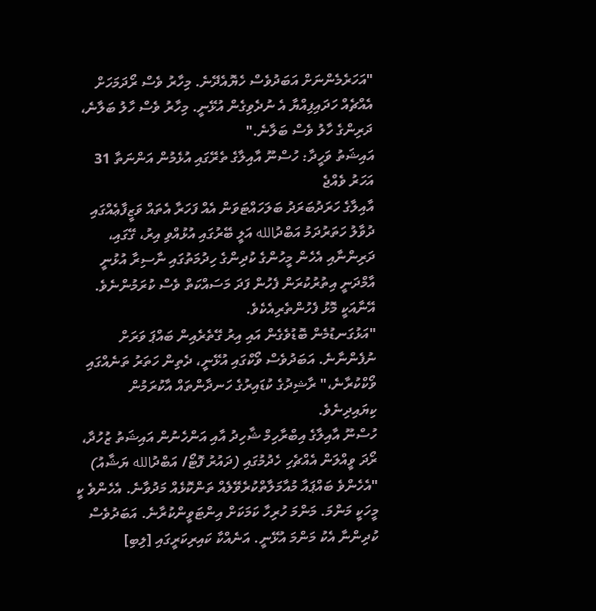"އަހަރެމެންނަށް އަބަދުވެސް ހެޔޮއެދޭނެ. މިހާރު ވެސް ރޯދަމަހަށް އެއްޗެއް ހަދައިފިއްޔާ އެ ނުދެވިގެން އުޅޭނީ. މިހާރު ވެސް ހާލު ބަލާނެ، ދަރިންގެ ހާލު ވެސް ބަލާނެ."
އައިޝަތު ވަހީދާ: ހުސްނޫ އާއިލާގެ ތެރޭގައި އުޅެމުން އަންނަތާ 31 އަހަރު ވެއްޖެ
އާއިލާގެ ހަރަދުބަރަދު ބަލަހައްޓަވަން އެއް ފަހަރާ އެތައް ވަޒީފާޢެއްގައި ދުވާލު ހަތަރުދަމު އަބްދުالله އަލީ ބޭރުގައި އުޅުއްވި އިރު، ގޭގައި، ދަރިންނާއި އެހެން މީހުންގެ ކުދިންގެ ހިދުމަތުގައި ނާސިރާ އުޅުނީ އާމްދަނީ އިތުރުކުރަން ފެހުން ފަދަ މަސައްކަތް ވެސް ކުރަމުންނެވެ. އޭނާއަކީ މޮޅު ފެހުންތެރިއެކެވެ.
"އަޅުގަނޑުމެން ބޮޑުވެގެން އައި އިރު ގޭތެރެއިން ބައްޕަ ވަރަށް ނުފެންނާނެ. އަބަދުވެސް ވޯކްގައި އުޅޭނީ، ދެތިން ހަތަރު ތަނެއްގައި ވޯކްކުރާނެ،" ރާޝިދުގެ ކުޑައިރުގެ ހަނދާންތައް އާކުރަމުން ކިޔައިދިނެވެ.
ހުސްނޫ އާއިލާގެ އިބްރާހިމް ޝާހިދު އާއި އަންހެނުން އައިޝަތު ޒުހުދާ، ރޯދަ ވީއްލަން އެއްޗެހި ހެދުމުގައި (ދައުރު ފޮޓޯ/ އަބްދުالله ޔަޝާއު)
"އެހެންވެ ބައްޕައާ މުއާމަލާތްކުރެވޭލެއް ތަންކޮޅެއް މަދުވާނެ. އެހެންވެ ކީ މީހަކީ މަންމަ. މަންމަ ހުރިހާ ކަމަކަށް އިންޓަވީންކުރާނެ. އަބަދުވެސް ކުދިންނާ އެކު މަންމަ އުޅޭނީ. އަނެއްކާ ކައިރިކަރީގައި [ލިބި]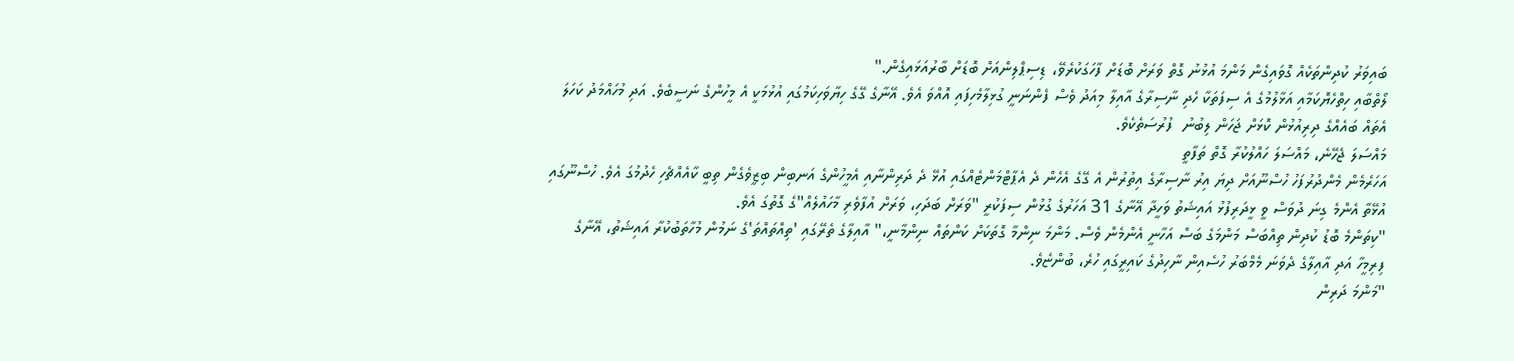ބައިވަރު ކުދިންތަކެއް ގޮވައިގެން މަންމަ އުޅުނު ގޮތް ވަރަށް ބޮޑަށް ފާހަގަކުރެވޭ، ޑިސިޕްލިންއަށް ބޮޑަށް ބާރުއަޅައިގެން."
ލޯތްބާއި ހިތްހެޔޮކަމާއި އަޅާލުމުގެ އެ ސިފަތަކާ ހެދި ނާސިރާގެ އާއިލާ މިއަދު ވެސް ފެންނަނީ ގުޅިލާމެހިފައި އޮއްވަ އެވެ. އޭނާގެ ގޭގެ ހިޔާވަހިކަމުގައި އުޅުމަކީ އެ މީހުންގެ ނަސީބެވެ. އަދި މުހައްމަދު ކަހަލަ އެތައް ބައެއްގެ ދިރިއުޅުން ކޮޅަށް ޖަހަން ލިބުނު  ފުރުސަތެކެވެ.
މައްސަލަ ޖެހޭނެ، މައްސަލަ ހައްލުކުރާ ގޮތް ތަފާތީ
އަހަރެމެން މެންދުރުފަހު ހުސްނޫއަށް ދިޔަ އިރު ނާސިރާގެ އިތުރުން އެ ގޭގެ އެހެން ދެ އެޕާޓްމަންޓެއްގައި އުޅޭ ދެ ދަރިންނާއި އެމީހުންގެ އަނބިން ބިޒީވެގެން ތިބީ ކާއެއްޗެހި ހެދުމުގަ އެވެ. ހުސްނޫގައި އުޅޭތާ އެންމެ ގިނަ ދުވަސް ވީ ޅީދަރިފުޅު އައިޝަތު ވަހީދާ އޭނާގެ 31 އަހަރުގެ ގުޅުން ސިފަކުރީ "ވަރަށް ބަދަހި، ވަރަށް އުފާވެރި މާހައުލެއް"ގެ ގޮތުގަ އެވެ.
"ކިތަންމެ ބޮޑު ކުދިން ތިއްބަސް މަންމަގެ ބަސް އަހާނީ އެންމެން ވެސް. މަންމަ ނިންމާ ގޮތަކަށް ކަންތައް ނިންމާނީ،" އާއިލާގެ ތެރޭގައި 'ތިއްތައްތަ'ގެ ނަމުން މުހާތަބުކުރާ އައިޝަތު، އޭނާގެ ފިރިމީހާ އަދި އާއިލާގެ ދެވަނަ މެމްބަރު ހުސެއިން ނާހިދުގެ ކައިރީގައި ހުރެ، ބުންޏެވެ.
"މަންމަ ދަރިން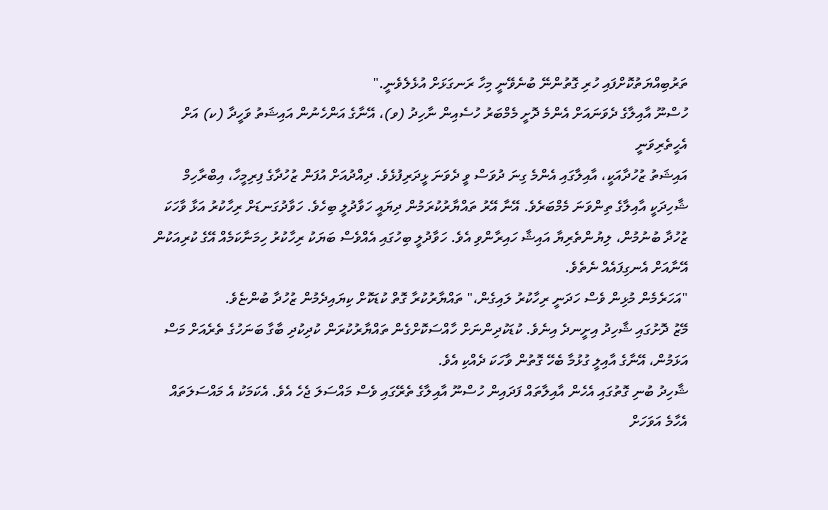ތަރުބިއްޔަތުކޮށްފައި ހުރި ގޮތުންނޭ ބުނެވޭނީ މިހާ ރަނގަޅަށް އުޅެލެވެނީ."
ހުސްނޫ އާއިލާގެ ދެވަނައަށް އެންމެ ދޮށީ މެމްބަރު ހުސެއިން ނާހިދު (ވ)، އޭނާގެ އަންހެނުން އައިޝަތު ވަހީދާ (ކ) އަށް އެހީތެރިވަނީ
އައިޝަތު ޒުހުދާއަކީ، އާއިލާގައި އެންމެ ގިނަ ދުވަސް ވީ ދެވަނަ ޅީދަރިފުޅެވެ. ދިއްދުއަށް އުފަން ޒުހުދާގެ ފިރިމީހާ، އިބްރާހިމް ޝާހިދަކީ އާއިލާގެ ތިންވަނަ މެމްބަރެވެ. އޭނާ އޭރު ތައްޔާރުކުރަމުން ދިޔައީ ހަވާދުލީ ބިހެވެ. ހަވާދުގަނޑަށް ރިހާކުރު އަޅާ ވާހަކަ ޒުހުދާ ބުނުމުން، ލިޔުންތެރިޔާ އައިޝާ ހައިރާންވި އެވެ. ހަވާދުލީ ބިހުގައި އެއްވެސް ބަޔަކު ރިހާކުރު ހިމަނާކަމެއް އޭގެ ކުރިއަކުން އޭނާއަށް އެނގިފައެއް ނެތެވެ.
"އަހަރެމެން މުޅިން ވެސް ހަދަނީ ރިހާކުރު ލައިގެން،" ތައްޔާރުކުރާ ގޮތް ކުޑަކޮށް ކިޔައިދެމުން ޒުހުދާ ބުންޏެވެ.
މޭޒު ދޮށުގައި ޝާހިދު އިށީނދެ އިނެވެ. ކުޑަކުދިންނަށް ހާއްސަކޮށްގެން ތައްޔާރުކުރަން ކުދިކުދި ބާގާ ބަނަހުގެ ތެރެއަށް މަސް އަޅަމުން، އޭނާގެ އާއިލީ ގުޅުމާ ބެހޭ ގޮތުން ވާހަކަ ދެއްކި އެވެ.
ޝާހިދު ބުނި ގޮތުގައި އެހެން އާއިލާތައް ފަދައިން ހުސްނޫ އާއިލާގެ ތެރޭގައި ވެސް މައްސަލަ ޖެހެ އެވެ. އެކަމަކު އެ މައްސަލަތައް އެހާމެ އަވަހަށް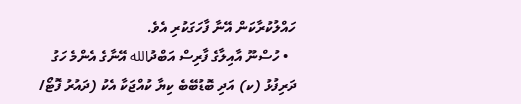ހައްލުކުރާކަން އޭނާ ފާހަގަކުރި އެވެ.
  • ހުސްނޫ އާއިލާގެ ފާރިސް އަބްދުالله އޭނާގެ އެންމެ ހަގު ދަރިފުޅު (ކ) އަދި ބޮޑުބޭބެ ކިޔާ ކުއްޖަކާ އެކު (ދައުރު ފޮޓޯ/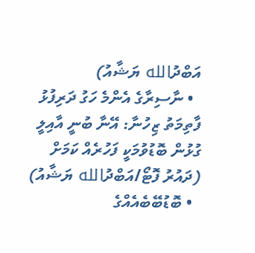އަބްދުالله ޔަޝާއު)
  • ނާސިރާގެ އެންމެ ހަގު ދަރިފުޅު ފާތިމަތު ޒިހުނާ: އޭނާ ބުނީ އާއިލީ ގުޅުން ބޮޑުވުމަކީ ފަހުރެއް ކަމަށް (ދައުރު ފޮޓޯ/އަބްދުالله ޔަޝާއު)
  • ބޮޑުބޭބެއެއްގެ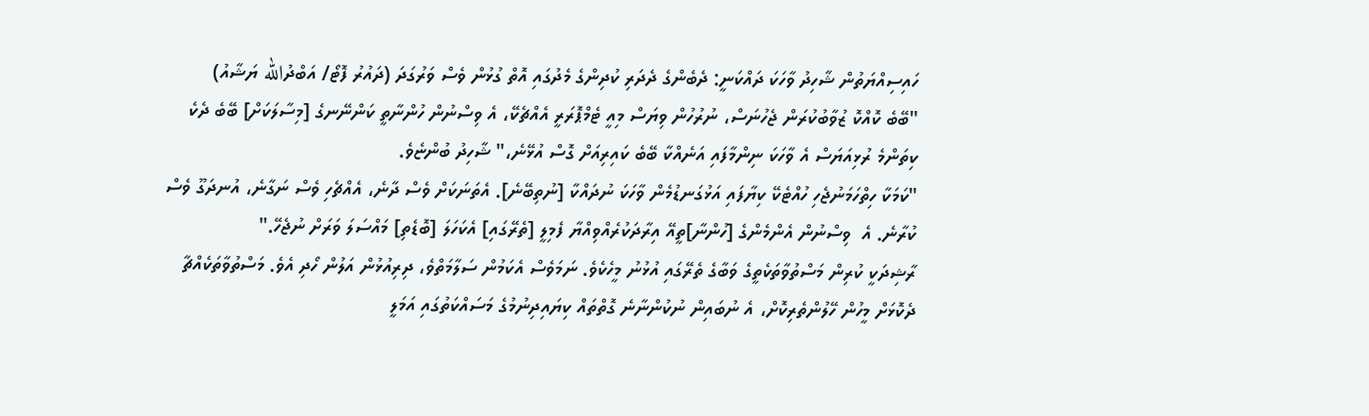ހައިސިއްޔަތުން ޝާހިދު ވާހަކަ ދައްކަނީ: ދެބެންގެ ދެދަރި ކުދިންގެ މެދުގައި އޮތް ގުޅުން ވެސް ވަރުގަދަ (ދައުރު ފޮޓޯ/ އަބްދުالله ޔަޝާއު)
"ބޭބެ ކޮއްކޮ ޒުވާބުކުރަން ޖެހުނަސް، ނުރުހުން ވިޔަސް މިއީ ޓެމްޕޮރަރީ އެއްޗެކޭ، އެ ވިސްނުން ހުންނާތީ ކަންނޭނގެ [މިސާލަކަށް] ބޭބެ ދެކެ ކިތަންމެ ރުޅިއަޔަސް އެ ވާހަކަ ނިންމާފައި އަނެއްކާ ބޭބެ ކައިރިއަށް ގޮސް އުޅޭނެ،" ޝާހިދު ބުންޏެވެ.
"ކަމަކާ ހިތްހަމަނުޖެހި ހުއްޓެކޭ ކިޔާފައި އަޅުގަނޑުމެން ވާހަކަ ނުދައްކާ [ނުތިބޭނެ]. އެތަނަކަށް ވެސް ދާނެ، އެއްޗެހި ވެސް ނަގާނެ، އުނދަގޫ ވެސް ކުރާނެ. އެ  ވިސްނުން އެންމެންގެ [ހުންނާ]ތީއޭ އިރާދަކުރެއްވިއްޔާ ފެމިލީ [ތެރޭގައި] އެކަހަލަ [ބޮޑެތި] މައްސަލަ ވަރަށް ނުޖެހޭ."
ރާޝިދަކީ ކުރިން މަސްތުވާތަކެތީގެ ވަބާގެ ތެރޭގައި އުޅުނު މީހެކެވެ. ނަމަވެސް އެކަމުން ސަލާމަތްވެ، ދިރިއުޅުން އަލުން ހޯދި އެވެ. މަސްތުވާތަކެއްޗާ ދެކޮޅަށް މީހުން ހޭލުންތެރިކޮށް، އެ ނުބައިން ނުކުންނާނެ ގޮތްތައް ކިޔައިދިނުމުގެ މަސައްކަތުގައި އަމަލީ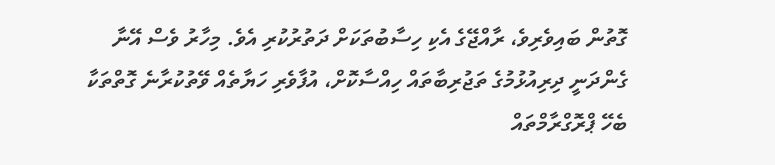ގޮތުން ބައިވެރިވެ، ރާއްޖޭގެ އެކި ހިސާބުތަކަށް ދަތުރުކުރި އެވެ. މިހާރު ވެސް އޭނާ ގެންދަނީ ދިރިއުޅުމުގެ ތަޖުރިބާތައް ހިއްސާކޮށް، އުފާވެރި ހަޔާތެއް ވޭތުކުރާނެ ގޮތްތަކާ ބެހޭ ޕްރޮގްރާމްތައް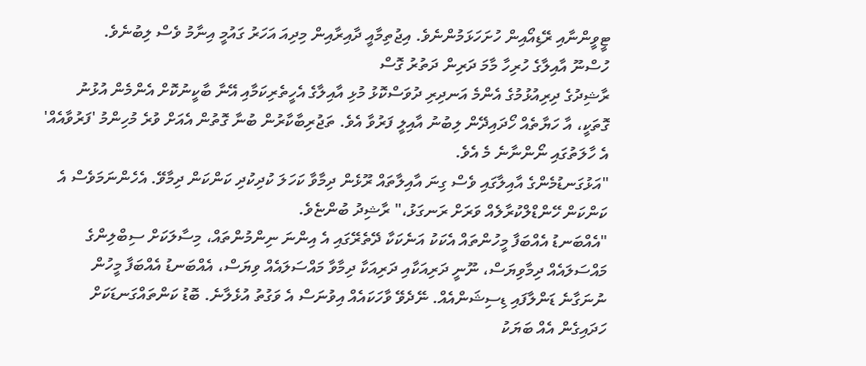ޓީވީންނާއި ރޭޑިއޯއިން ހުށަހަޅަމުންނެވެ. އިޖުތިމާއީ ދާއިރާއިން މިދިއަ އަހަރު ގައުމީ އިނާމު ވެސް ލިބުނެވެ.
ހުސްނޫ އާއިލާގެ ހުރިހާ މާމަ ދަރިން ދަތުރު ގޮސް
ރާޝިދުގެ ދިރިއުޅުމުގެ އެންމެ އަނދިރި ދުވަސްކޮޅު މުޅި އާއިލާގެ އެހީތެރިކަމާއި އޭނާ ބާކީނުކޮށް އެންމެން އުޅުނު ގޮތަކީ، އާ ހަޔާތެއް ހޯދައިދޭން ލިބުނު އާއިލީ ފަރުވާ އެވެ. ތަޖުރިބާކާރުން ބުނާ ގޮތުން އެއަށް ވުރެ މުހިންމު 'ފަރުވާއެއް' އެ ހާލަތުގައި ނޯންނާނެ މެ އެވެ.
"އަޅުގަނޑުމެންގެ އާއިލާގައި ވެސް ގިނަ އާއިލާތައް ރޫޅެން ދިމާވާ ކަހަލަ ކުދިކުދި ކަންކަން ދިމާވޭ. އެހެންނަމަވެސް އެ ކަންކަން ހޭންޑްލްކުރާލެއް ވަރަށް ރަނގަޅު،" ރާޝިދު ބުންޏެވެ.
"އެއްބަނޑު އެއްބަފާ މީހުންތައް އެކަކު އަނެކަކާ ދޭތެރޭގައި އެ އިންނަ ނިންމުންތައް، މިސާލަކަށް ސިބްލިންގެ މައްސަލައެއް ދިމާވިޔަސް، ނޫނީ ދަރިއަކާއި ދަރިއަކާ ދިމާވާ މައްސަލައެއް ވިޔަސް، އެއްބަނޑު އެއްބަފާ މީހުން ނުނަގާނެ ޑަންލާފައި ޑިސިޝަންއެއް. ނޭދެވޭ ވާހަކައެއް އިވުނަސް އެ ވަގުތު އުޅެލާނެ. ބޮޑު ކަންތައްގަނޑަކަށް ހަދައިގެން އެއް ބަޔަކު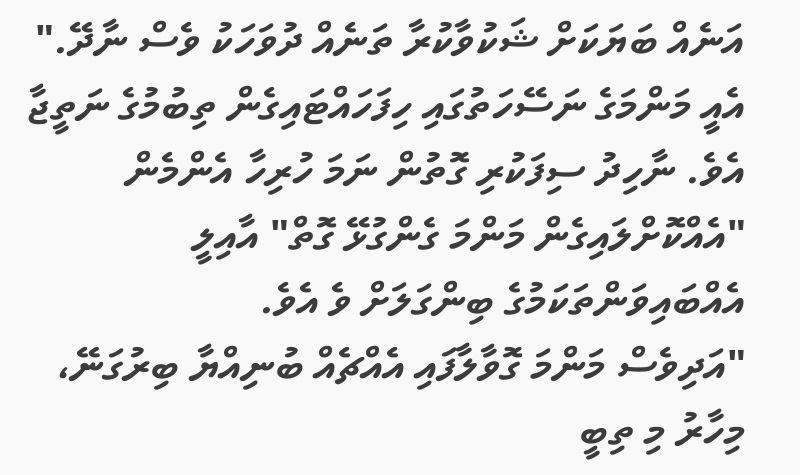އަނެއް ބަޔަކަށް ޝަކުވާކުރާ ތަނެއް ދުވަހަކު ވެސް ނާދޭ."
އެއީ މަންމަގެ ނަސޭހަތުގައި ހިފަހައްޓައިގެން ތިބުމުގެ ނަތީޖާ އެވެ. ނާހިދު ސިފަކުރި ގޮތުން ނަމަ ހުރިހާ އެންމެން "އެއްކޮށްލައިގެން މަންމަ ގެންގުޅޭ ގޮތް" އާއިލީ އެއްބައިވަންތަކަމުގެ ބިންގަލަށް ވެ އެވެ.
"އަދިވެސް މަންމަ ގޮވާލާފައި އެއްޗެއް ބުނިއްޔާ ބިރުގަނޭ، މިހާރު މި ތިބީ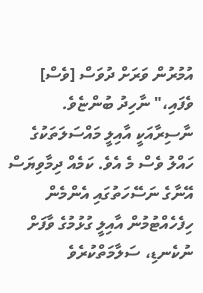އުމުރުން ވަރަށް ދުވަސް [ވެސް] ވެފައި،" ނާހިދު ބުންޏެވެ.
ނާސިރާއަކީ އާއިލީ މައްސަލަތަކުގެ ހައްލު ވެސް މެ އެވެ. ކަމެއް ދިމާވިޔަސް އޭނާގެ ނަސޭހަތުގައި އެންމެން ހިފެހެއްޓުމުން އާއިލީ ގުޅުމުގެ ވާފަށް ނުކެނޑި، ސަލާމަތްކުރެވެ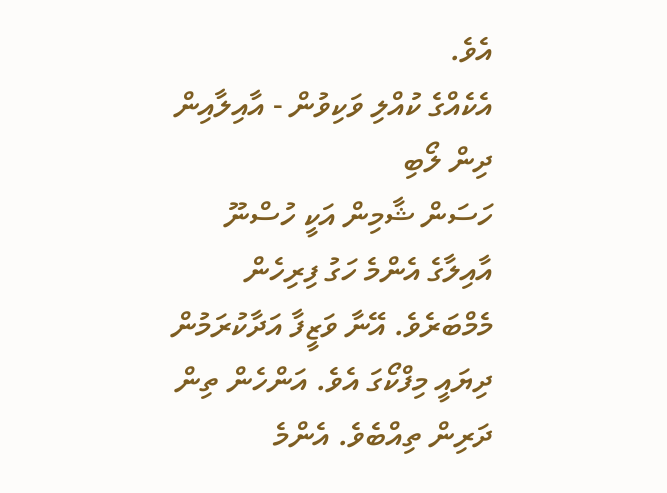އެވެ.
އެކެއްގެ ކުއްލި ވަކިވުން - އާއިލާއިން ދިން ލޯބި
ހަސަން ޝާމިން އަކީ ހުސްނޫ އާއިލާގެ އެންމެ ހަގު ފިރިހެން މެމްބަރެވެ. އޭނާ ވަޒީފާ އަދާކުރަމުން ދިޔައީ މިފްކޯގަ އެވެ. އަންހެން ތިން ދަރިން ތިއްބެވެ. އެންމެ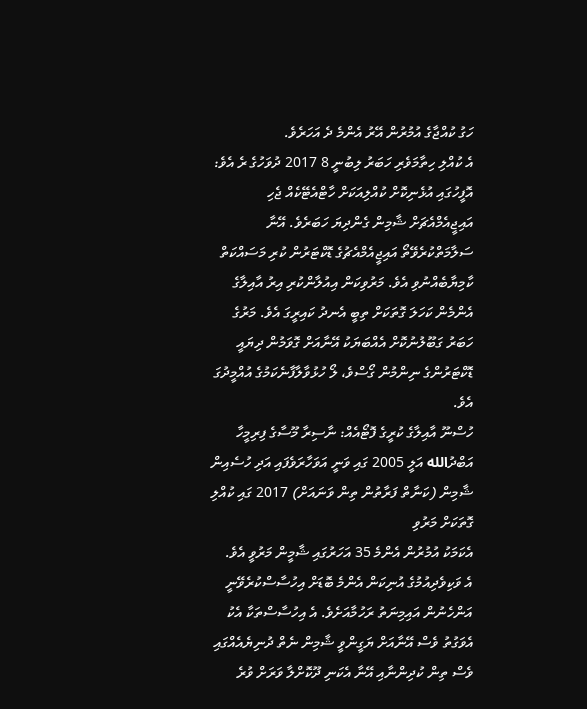ހަގު ކުއްޖާގެ އުމުރުން އޭރު އެންމެ ދެ އަހަރެވެ.
އެ ކުއްލި ހިތާމަވެރި ހަބަރު ލިބުނީ 8 2017 ދުވަހުގެ ރެ އެވެ: އޮފީހުގައި އުޅެނިކޮށް ކުއްލިއަކަށް ހާޓްއެޓޭކެއް ޖެހި އައިޖީއެމްއެޗަށް ޝާމިން ގެންދިޔަ ހަބަރެވެ. އޭނާ ސަލާމަތްކުރެވޭތޯ އައިޖީއެމްއެޗުގެ ޑޮކްޓަރުން ކުރި މަސައްކަތް ކާމިޔާބެއްނުވި އެވެ. މަރުވިކަން އިއުލާންކުރި އިރު އާއިލާގެ އެންމެން ކަހަލަ ގޮތަކަށް ތިބީ އެނދު ކައިރީގަ އެވެ. މަރުގެ ހަބަރު ގަބޫލުނުކޮށް އެއްބަޔަކު އޭނާއަށް ގޮވަމުން ދިޔައީ ޑޮކްޓަރުންގެ ނިންމުން ގޯސްވެ، ލޯ ހުޅުވާލާފާނެކަމުގެ އުއްމީދުގަ އެވެ.
ހުސްނޫ އާއިލާގެ ކުރީގެ ފޮޓޯއެއް: ނާސިރާ މޫސާގެ ފިރިމީހާ އަބްދުالله އަލީ 2005 ގައި ވަނީ އަވަހާރަވެފައި އަދި ހުސެއިން ޝާމިން (ކަނާތް ފަރާތުން ތިން ވަނައަށް) 2017 ގައި ކުއްލި ގޮތަކަށް މަރުވި
އެކަމަކު އުމުރުން އެންމެ 35 އަހަރުގައި ޝާމީން މަރުވީ އެވެ.
އެ ވަކިވެދިއުމުގެ އުނިކަން އެންމެ ބޮޑަށް އިހުސާސްކުރެވޭނީ އަންހެނުން އައިމިނަތު ރަހުމާއަށެވެ. އެ އިހުސާސްތަކާ އެކު އެވަގުތު ވެސް އޭނާއަށް ޔަގީންވީ ޝާމިން ނެތް ދުނިޔެއެއްގައި ވެސް ތިން ކުދިންނާއި އޭނާ އެކަނި ދޫކޮށްލާ ވަރަށް ވުރެ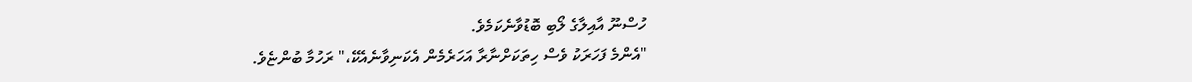ހުސްނޫ އާއިލާގެ ލޯބި ބޮޑުވާނެކަމެވެ.
"އެންމެ ފަހަރަކު ވެސް ހިތަކަށްނާރާ އަހަރެމެން އެކަނިވާނެއެކޭ،" ރަހުމާ ބުންޏެވެ.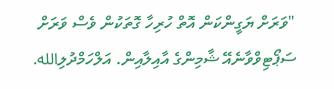"ވަރަށް ޔަގީންކަން އޮތް ހުރިހާ ގޮތަކުން ވެސް ވަރަށް ސަޕޯޓިވްވާނެއޭ ޝާމިންގެ އާއިލާއިން. އަލްހަމްދުލިالله.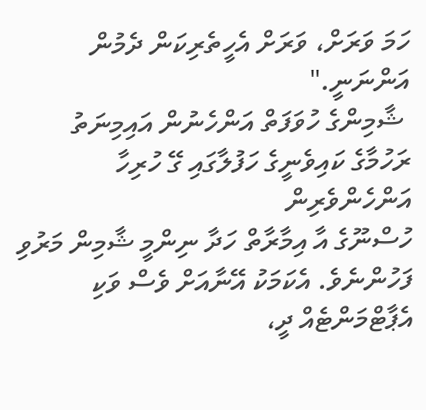ހަމަ ވަރަށް، ވަރަށް އެހީތެރިކަން ދެމުން އަންނަނީ."
 ޝާމިންގެ ހުވަފަތް އަންހެނުން އައިމިނަތު ރަހުމާގެ ކައިވެނީގެ ހަފުލާގައި ގޭ ހުރިހާ އަންހެންވެރިން
ހުސްނޫގެ އާ އިމާރާތް ހަދާ ނިންމީ ޝާމިން މަރުވި ފަހުންނެވެ. އެކަމަކު އޭނާއަށް ވެސް ވަކި އެޕާޓްމަންޓެއް ދީ،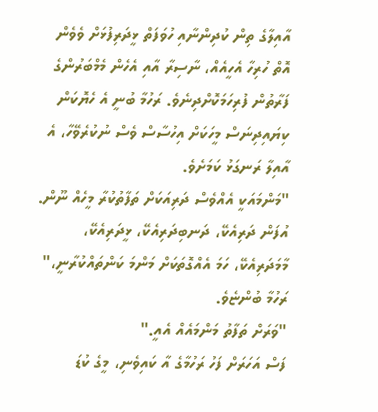އާއިލާގެ ތިން ކުދިންނާއި ހުވަފަތް ޅީދަރިފުޅަށް ވެވެން އޮތް ހުރިހާ އެހީއެއް، ނާސިރާ އާއި އެހެން މެމްބަރުންގެ ފަރާތުން ފުރިހަމަކޮށްދިނެވެ. ރަހުމާ ބުނީ އެ ހެޔޮކަން ކިޔައިދިނަސް މީހަކަށް އިހުސާސް ވެސް ނުކުރެވޭހާ، އެ އާއިލާ ރަނގަޅު ކަމަށެވެ.
"މަންމައަކީ އެއްވެސް ދަރިއަކަށް ތަފާތުކުރާ މީހެއް ނޫން. އުފަން ދަރިއެކޭ، ދަނބިދަރިއެކޭ، ޅީދަރިއެކޭ، މާމަދަރިއެކޭ، ހަމަ އެއްގޮތަކަށް މަންމަ ކަންތައްކުރާނީ،" ރަހުމާ ބުންޏެވެ.
"ވަރަށް ތަފާތު މަންމައެއް އެއީ."
ފަސް އަހަރަށް ފަހު ރަހުމާގެ އާ ކައިވެނި، މީގެ ކުޑަ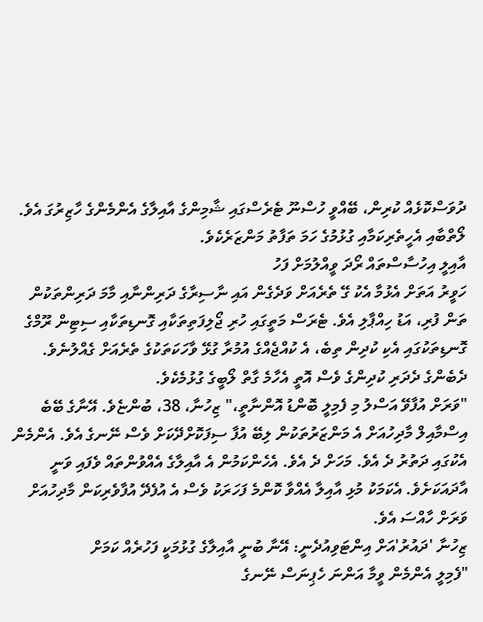ދުވަސްކޮޅެއް ކުރިން، ބޭއްވީ ހުސްނޫ ޓެރެސްގައި ޝާމިންގެ އާއިލާގެ އެންމެންގެ ހާޒިރުގަ އެވެ.
ލޯތްބާއި އެހީތެރިކަމާއި ގުޅުމުގެ ހަމަ ތަފާތު މަންޒަރެކެވެ.
އާއިލީ އިހުސާސްތައް ރޯދަ ވީއްލުމަށް ފަހު
ހަވީރު އަތަށް އެޅުމާ އެކު ގޭ ތެރެއަށް ވަދެގެން އައި ނާސިރާގެ ދަރިންނާއި މާމަ ދަރިންތަކުން ތަން ފުރި، އަޑު ހިއްޕާލި އެވެ. ޓެރަސް މަތީގައި ހުރި ޖޯލިފަތިތަކާއި ގޮނޑިތަކާއި ސިޓިން ރޫމްގެ ގޮނޑިތަކުގައި އެކި ކުދިން ތިބެ، އެ ކުއްޖެއްގެ އުމުރާ ގުޅޭ ވާހަކަތަކުގެ ތެރެއަށް ގެއްލުނެވެ. ދެބެންގެ ދެދަރި ކުދިންގެ ވެސް އޮތީ އެހާމެ ގާތް ލޯބީގެ ގުޅުމެކެވެ.
"ވަރަށް އުފާވޭ އަސްލު މި ފެމިލީ ބޮންޑު އޮންނާތީ،" ޒިހުނާ، 38، ބުންޏެވެ. އޭނާގެ ބޭބެ އިސްމާއިލް މާދިހުއަށް އެ މަންޒަރުތަކުން ލިބޭ އުފާ ސިފަކޮށްދޭކަށް ވެސް ނޭނގެ އެވެ. އެންމެން އެކުގައި ދަތުރު ދެ އެވެ. މަހަށް ދެ އެވެ. އެހެންކަމުން އެ އާއިލާގެ އެއްވުންތައް ވެފައި ވަނީ އާދައަކަށެވެ. އެކަމަކު މުޅި އާއިލާ އެއްވާ ކޮންމެ ފަހަރަކު ވެސް އެ އުފެދޭ އުފާވެރިކަން މާދިހުއަށް ވަރަށް ހާއްސަ އެވެ.
ޒިހުނާ 'ދައުރު'އަށް އިންޓަވިއުދެނީ: އޭނާ ބުނީ އާއިލާގެ ގުޅުމަކީ ފަހުރެއް ކަމަށް
"ފެމިލީ އެންމެން ވީމާ އަންނަ ހެޕިނަސް ނޭނގެ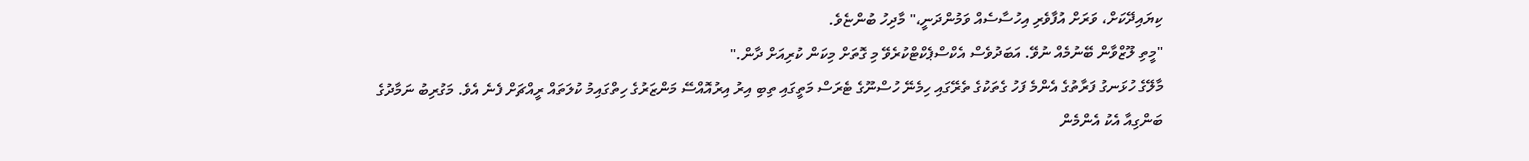ކިޔައިދޭކަށް، ވަރަށް އުފާވެރި އިހުސާސެއް ވަމުންދަނީ،" މާދިހު ބުންޏެވެ.
"މީތި ލޫޒްވާން ބޭނުމެއް ނުވޭ. އަބަދުވެސް އެކްސްޕެކްޓްކުރެވޭ މި ގޮތަށް މިކަން ކުރިއަށް ދާން."
މާލޭގެ ހުޅަނގު ފަރާތުގެ އެންމެ ފަހު ގެތަކުގެ ތެރޭގައި ހިމެނޭ ހުސްނޫގެ ޓެރަސް މަތީގައި ތިބި އިރު އިރުއޮއްސޭ މަންޒަރުގެ ހިތްގައިމު ކުލަތައް ރީއްޗަށް ފެނެ އެވެ. މަގުރިބު ނަމާދުގެ ބަންގިއާ އެކު އެންމެން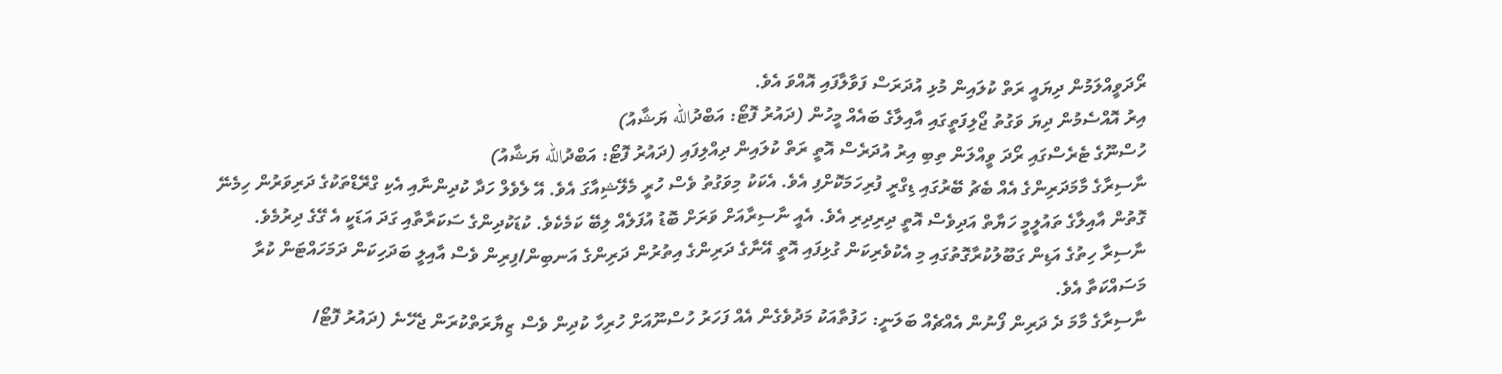ރޯދަވީއްލަމުން ދިޔައީ ރަތް ކުލައިން މުޅި އުދަރަސް ފަވާލާފައި އޮއްވަ އެވެ.
އިރު އޮއްސެމުން ދިޔަ ވަގުތު ޖޯލިފަތީގައި އާއިލާގެ ބައެއް މީހުން (ދައުރު ފޮޓޯ: އަބްދުالله ޔަޝާއު)
ހުސްނޫގެ ޓެރެސްގައި ރޯދަ ވީއްލަން ތިބި އިރު އުދަރެސް އޮތީ ރަތް ކުލައިން ދިއްލިފައި (ދައުރު ފޮޓޯ: އަބްދުالله ޔަޝާއު)
ނާސިރާގެ މާމަދަރިންގެ އެއް ބެޗު ބޭރުގައި ޑިގްރީ ފުރިހަމަކޮށްފި އެވެ. އެކަކު މިވަގުތު ވެސް ހުރީ މެލޭޝިއާގަ އެވެ. އޭ ލެވެލް ހަދާ ކުދިންނާއި އެކި ގްރޭޑްތަކުގެ ދަރިވަރުން ހިމެނޭ ގޮތުން އާއިލާގެ ތައުލީމީ ހަޔާތް އަދިވެސް އޮތީ ދިރިދިރި އެވެ. އެއީ ނާސިރާއަށް ވަރަށް ބޮޑު އުފަލެއް ލިބޭ ކަމެކެވެ. ކުޑަކުދިންގެ ސަކަރާތާއި ގަދަ އަޑަކީ އެ ގޭގެ ދިރުމެވެ.
ނާސިރާ ހިތުގެ އަޑިން ގަބޫލުކުރާގޮތުގައި މި އެކުވެރިކަން ގުޅިފައި އޮތީ އޭނާގެ ދަރިންގެ އިތުރުން ދަރިންގެ އަނބިން/ފިރިން ވެސް އާއިލީ ބަދަހިކަން ދަމަހައްޓަން ކުރާ މަސައްކަތާ އެވެ.
ނާސިރާގެ މާމަ ދެ ދަރިން ފޯނުން އެއްޗެއް ބަލަނީ: ހަފުތާއަކު މަދުވެގެން އެއް ފަހަރު ހުސްނޫއަށް ހުރިހާ ކުދިން ވެސް ޒިޔާރަތްކުރަން ޖެހޭނެ (ދައުރު ފޮޓޯ/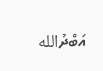އަބްދުالله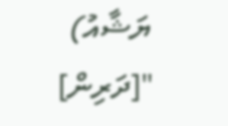ޔަޝާއު)
"[ދަރިން]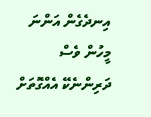އިނދެގެން އަންނަ މީހުން ވެސް ދަރިންނެކޭ އެއްގޮތަށް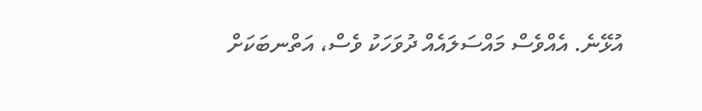އުޅޭނެ. އެއްވެސް މައްސަލައެއް ދުވަހަކު ވެސް، އަތްނބަކަށް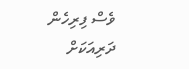ވެސް ފިރިހެން ދަރިއަކަށް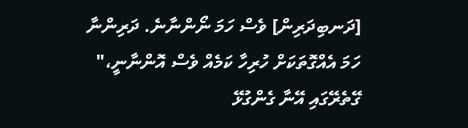[ދަނބިދަރިން] ވެސް ހަމަ ނޯންނާނެ. ދަރިންނާ ހަމަ އެއްގޮތަކަށް ހުރިހާ ކަމެއް ވެސް އޮންނާނީ،" ގޭތެރޭގައި އޭނާ ގެންގުޅޭ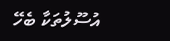އުސޫލުތަކާ ބެހޭ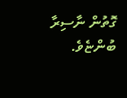ގޮތުން ނާސިރާ ބުންޏެވެ.